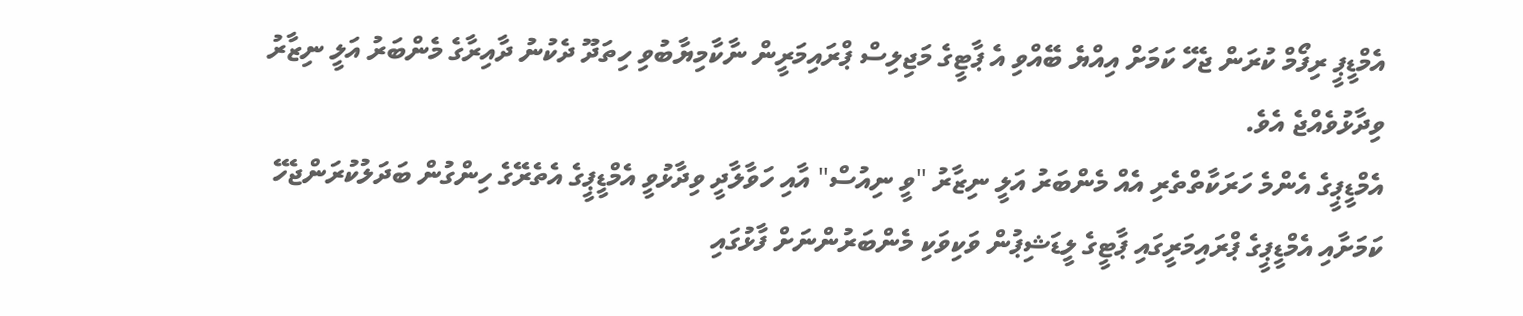އެމްޑީޕީ ރިފޯމް ކުރަން ޖެހޭ ކަމަށް އިއްޔެ ބޭއްވި އެ ޕާޓީގެ މަޖިލިސް ޕްރައިމަރީން ނާކާމިޔާބުވި ހިތަދޫ ދެކުނު ދާއިރާގެ މެންބަރު އަލީ ނިޒާރު ވިދާޅުވެއްޖެ އެވެ.
އެމްޑީޕީގެ އެންމެ ހަރަކާތްތެރި އެއް މެންބަރު އަލީ ނިޒާރު "ވީ ނިއުސް" އާއި ހަވާލާދީ ވިދާޅުވީ އެމްޑީޕީގެ އެތެރޭގެ ހިންގުން ބަދަލުކުރަންޖެހޭ ކަމަށާއި އެމްޑީޕީގެ ޕްރައިމަރީގައި ޕާޓީގެ ލީޑަޝިޕުން ވަކިވަކި މެންބަރުންނަށް ފާޅުގައި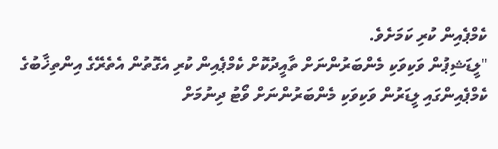ކެމްޕެއިން ކުރި ކަމަށެވެ.
"ލީޑަޝިޕުން ވަކިވަކި މެންބަރުންނަށް ތާއީދުކޮށް ކެމްޕެއިން ކުރި އެގޮތުން އެތެރޭގެ އިންތިޚާބުގެ ކެމްޕެއިންގައި ލީޑަރުން ވަކިވަކި މެންބަރުންނަށް ވޯޓު ދިނުމަށް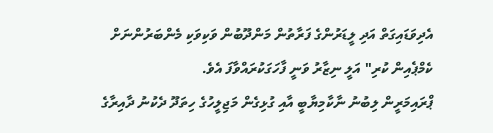އެދިވަޑައިގަތް އަދި ލީޑަރުންގެ ފަރާތުން މަންދޫބުން ވަކިވަކި މެންބަރުންނަށް ކެމްޕެއިން ކުރި" އަލީ ނިޒާރު ވަނީ ފާހަގަކުރައްވާފަ އެވެ.
ޕްރައިމަރީން ލިބުނު ނާކާމިޔާބީ އާއި ގުޅިގެން މަޖިލީހުގެ ހިތަދޫ ދެކުނު ދާއިރާގެ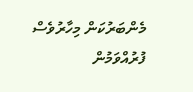މެންބަރުކަން މިހާރުވެސް ފުރުއްވަމުން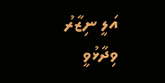އަލީ ނިޒާރު ވިދާޅުވީ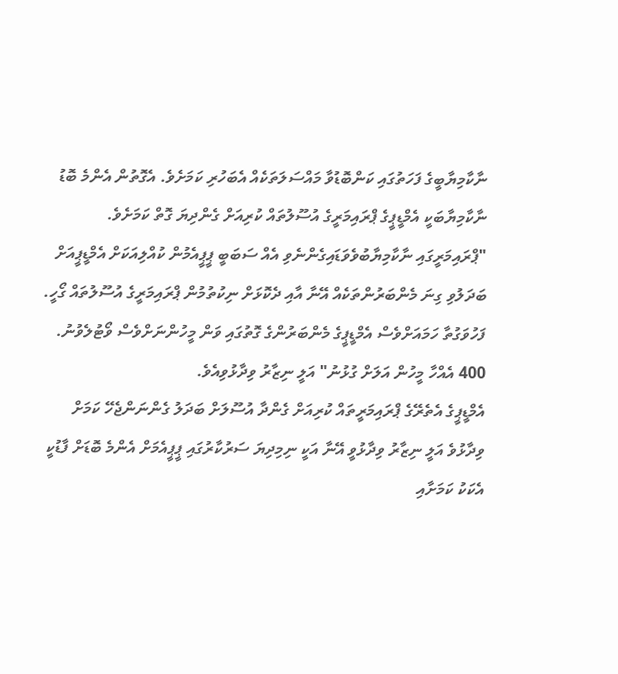ނާކާމިޔާބީގެ ފަހަތުގައި ކަންބޮޑުވާ މައްސަލަތަކެއް އެބަހުރި ކަމަށެވެ. އެގޮތުން އެންމެ ބޮޑު ނާކާމިޔާބަކީ އެމްޑީޕީގެ ޕްރައިމަރީގެ އުސޫލުތައް ކުރިއަށް ގެންދިޔަ ގޮތް ކަމަށެވެ.
"ޕްރައިމަރީގައި ނާކާމިޔާބުވެވަޑައިގެންނެވި އެއް ސަބަބީ ޕީޕީއެމުން ކުއްލިއަކަށް އެމްޑީޕީއަށް ބަދަލުވި ގިނަ މެންބަރުންތަކެއް އޭނާ އާއި ދެކޮޅަށް ނިކުތުމުން ޕްރައިމަރީގެ އުސޫލުތައް ގޯހީ. ފަހުވަގުތާ ހަމައަށްވެސް އެމްޑީޕީގެ މެންބަރުންގެ ގޮތުގައި ވަން މީހުންނަށްވެސް ވޯޓުލެވުނު. 400 އެއްހާ މީހުން އަލަށް ގުޅުނު" އަލީ ނިޒާރު ވިދާޅުވިއެވެ.
އެމްޑީޕީގެ އެތެރޭގެ ޕްރައިމަރީތައް ކުރިއަށް ގެންދާ އުސޫލަށް ބަދަލު ގެންނަންޖެހޭ ކަމަށް ވިދާޅުވެ އަލީ ނިޒާރު ވިދާޅުވީ އޭނާ އަކީ ނިމިދިޔަ ސަރުކާރުގައި ޕީޕީއެމަށް އެންމެ ބޮޑަށް ފާޑުކީ އެކަކު ކަމަށާއި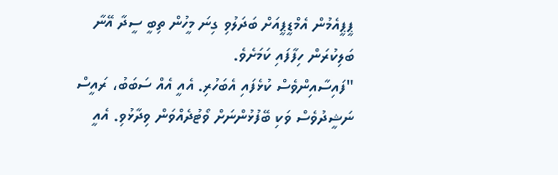ޕީޕީއެމުން އެމްޑީޕީއަށް ބަދަލުވި ގިނަ މީހުން ތިބީ ސީދާ އޭނާ ބަލިކުރަން ހިފާފައި ކަމަށެވެ.
"ފައިސާއިންވެސް ކުޅެފައި އެބަހުރި. އެއީ އެއް ސަބަބު، ރައީސް ނަޝީދުވެސް ވަކި ބޭފުޅުންނަށް ވޯޓުދެއްވަން ވިދާޅުވި. އެއީ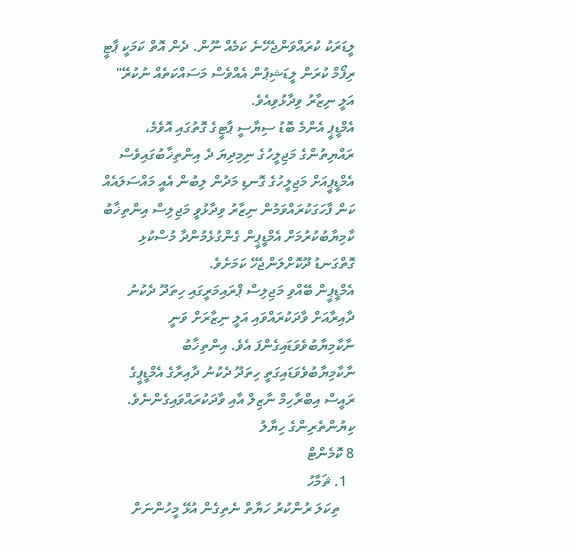ލީޑަރަކު ކުރައްވަންޖެހޭނެ ކަމެއް ނޫން. ދެން އޮތް ކަމަކީ ޕާޓީ ރިފޯމް ކުރަން ލީޑަޝިޕުން އެއްވެސް މަސައްކަތެއް ނުކުރޭ" އަލީ ނިޒާރު ވިދާޅުވިއެވެ.
އެމްޑީޕީ އެންމެ ބޮޑު ސިޔާސީ ޕާޓީގެ ގޮތުގައި އޮވެމެ، ރައްޔިތުންގެ މަޖިލީހުގެ ނިމިދިޔަ ދެ އިންތިޚާބުގައިވެސް އެމްޑީޕީއަށް މަޖިލީހުގެ ގޮނޑި މަދުން ލިބުން އެއީ މައްސަލައެއް ކަން ފާހަގަކުރައްވަމުން ނިޒާރު ވިދާޅުވީ މަޖިލިސް އިންތިޚާބު ކާމިޔާބުކުރުމަށް އެމްޑީޕީން ގެންގުޅެމުންދާ މުސްކުޅި ގޮތްގަނޑު ދޫކޮށްލަންޖެހޭ ކަމަށެވެ.
އެމްޑީޕީން ބޭއްވި މަޖިލިސް ޕްރައިމަރީގައި ހިތަދޫ ދެކުނު ދާއިރާއަށް ވާދަކުރައްވައި އަލީ ނިޒާރަށް ވަނީ ނާކާމިޔާބުވެވަޑައިގެންފަ އެވެ. އިންތިޚާބު ނާކާމިޔާބުވެވަޑައިގަތީ ހިތަދޫ ދެކުނު ދާއިރާގެ އެމްޑީޕީގެ ރައީސް އިބްރާހިމް ނާޒިލް އާއި ވާދަކުރައްވައިގެންނެވެ.
ކިޔުންތެރިންގެ ހިޔާލު
8 ކޮމެންޓް
  1. ޘަމާހު
    ތިކަލަ ރުންކުރު ހަޔާތް ނެތިގެން އުޅޭ މީހުންނަށް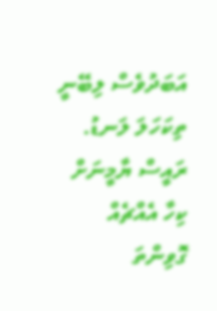އަބަދުވެސް ލިބޭނީ ތިކަހަލަ ލަނޑު. ރައީސް ޔާމީނަށް ކިހާ އެއްޗެއް ގޮވިންތަ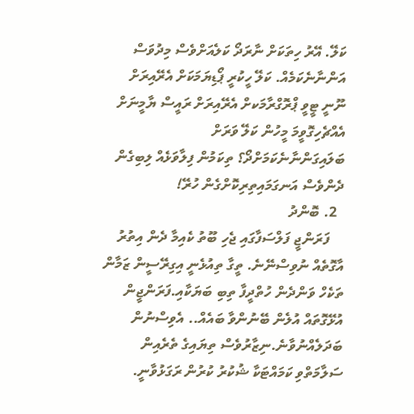ކަލޭ. އޭރު ހިތަކަށް ނާރަދޯ ކަލެއަށްވެސް މިދުވަސް އަންނާނެކަމެއް. ކަލޭ ހީކުރީ ޕޯޑިޔަމަކަށް އެރޭއިރަށް ނޫނީ ޓީވީ ޕްރޮގްރާމަކށް އެރޭއިރަށް ރައީސް ޔާމީނަށް އެއްޗެހިގޮވީމަ މީހުން ކަލޭ ވަރަށް ބަލައިގަންނާނެކަމަށްދޯ؟ ތިކަމުން ފިލާވަޅެއް ލިބިގެން ދެންވެސް އަނގަމައިތިރިކޮށްގެން ހުރޭ!
  2. ބޮންދު
    ފަރަންޖީ ފަލްސަފާގައި ޖެހި ބޫތު ކެއިމާ ދެން އިތުރު އާގޮތެއް ނުވިސްނޭނެ. ތީގާ ތިއުޅެނީ އިގިރޭސީން ޒަމާން ތަކެހް ވަންދެން ހުތްދީފާ ތިބި ބަޔަކާއި.ފަރަންޖީން އުޅޭގޮތައް އުލެން ބޭނުންވާ ބައެއް.. އެވިސްނުން ބަދަލެއްނުވާނެ.ނިޒާރުވެސް ތިޔައިގެ ތެރެއިން ސަލާމަތްވި ކަމައްޓަކާ ޝުކުރު ކުރުން ރަގަޅުވާނީ.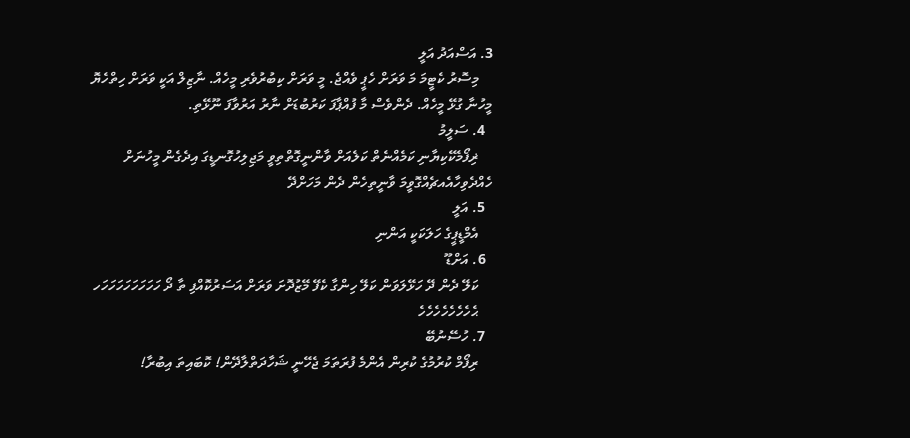3. އަސްއަދު އަލީ
    މިސޮރު ކެޓީމަ މަ ވަރަށް ހެޕީ ވެއްޖެ. މީ ވަރަށް ކިބުރުވެރި މީހެއް. ނާޒިލް އަކީ ވަރަށް ހިތްހެޔޮ މީހުނާ ގުޅޭ މީހެއް. ދެންވެސް މާ ފުއްޕާފަ ކަރުބުޑަށް ނާރު އަރުވާފަ ނޫޅޭތި.
  4. ސަލީމު
    ޜިފޯމެކޭކިޔާނި ކަމެއްނެތް ކަލެއަށް ވާންނީގޮތްތިވީ މަޖިލިހުގޮނޑީގަ އިދެގެން މީހުނަށް ހެއްދެވިހާއެއޗެއްގޮވީމަ ވާނީތިހެން ދެން މަހަށްދޭ
  5. އަލީ
    އެމްޑީޕީގެ ހަލަކަކީ އަންނި
  6. އަށްޑޫ
    ކަލޭ ދެން ދޭ ހަޅޭލަވަން ކަލޭ ހިންގާ ކެފޭ މޭޒުދޮށަ ވަރަށް އަސަރުކޮއްފި ތާ ދޯ ހަހަހަހަހަހަހަހަހ
    ޙެހެހެހެހެހެހެހެ
  7. ހުސޭނުބޭ
    ރިފޯމް ކުރުމުގެ ކުރިން އެންމެ ފުރަތަމަ ޖެހޭނީ ޝަހާދަތްލާދޭން! ކޮބައިތަ އިބުރާ!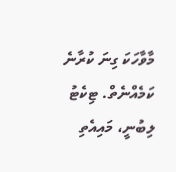މާވާހަކަ ގިނަ ކުރާނެ ކަމެއްނެތް. ޓިކެޓު ލިބުނީ، މައިއެތި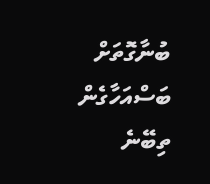ބުނާގޮތަށް ބަސްއަހާގެން ތިބޭނެ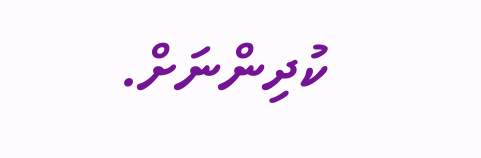ކުދިންނަށް.